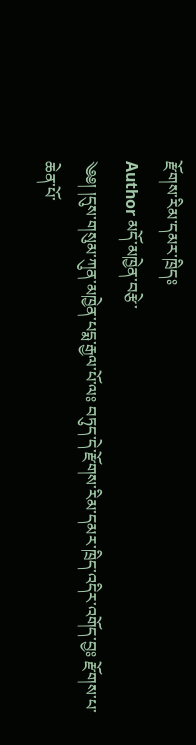རྫོགས་རིམ་དམར་ཁྲིདཿ
Author མདོ་མཁྱེན་བརྩེ་
༄༅། །དུས་གསུམ་ཀུན་མཁྱེན་པདྨ་རྒྱལ་པོ་ལཿ བཏུད་དེ་རྫོགས་རིམ་དམར་ཁྲིད་འདིར་འགོད་བྱཿ རྫོགས་པ་ཆེན་པོ་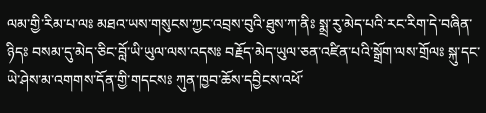ལམ་གྱི་རིམ་པ་ལཿ མཐའ་ཡས་གསུངས་ཀྱང་འབྲས་བུའི་ཐུས་ཀ་ནིཿ སྨྲ་རུ་མེད་པའི་རང་རིག་དེ་བཞིན་ཉིདཿ བསམ་དུ་མེད་ཅིང་བློ་ཡི་ཡུལ་ལས་འདསཿ བརྗོད་མེད་ཡུལ་ཅན་འཛིན་པའི་སྒྲོག་ལས་གྲོལཿ སྐུ་དང་ཡེ་ཤེས་མ་འགགས་དོན་གྱི་གདངསཿ ཀུན་ཁྱབ་ཆོས་དབྱིངས་འཕོ་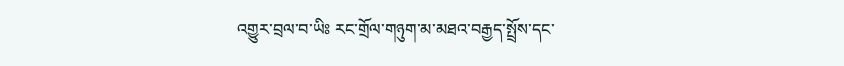འགྱུར་བྲལ་བ་ཡིཿ རང་གྲོལ་གཉུག་མ་མཐའ་བརྒྱད་སྤྲོས་དང་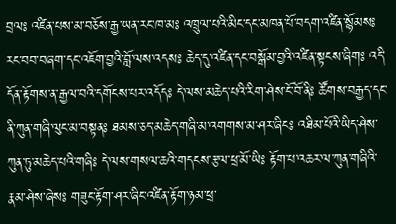བྲལཿ འཛིན་པས་མ་བཅོས་རྒྱ་ཡན་རང་ཁ་མཿ འཁྲུལ་པའི་མིང་དང་མཁན་པོ་བདག་འཛིན་སྙོམསཿ རང་བབ་བཞག་དང་འཇོག་བྱའི་བློ་ལས་འདསཿ ཆེད་དུ་འཛིན་དང་བསྒོམ་བྱའི་འཛིན་སྟངས་ཞིགཿ འདི་དོན་རྟོགས་ན་རྒྱལ་བའི་དགོངས་པར་འདོདཿ དེ་ལས་མཆེད་པའི་རིག་ཤེས་ངོ་བོ་ནིཿ ཚོགས་བརྒྱད་དང་ནི་ཀུན་གཞི་ལུང་མ་བསྟནཿ ཐམས་ཅད་མཆེད་གཞི་མ་འགགས་མ་ཤར་ཞིངཿ འཐིམ་པོའི་ཡིད་ཤེས་ཀུན་ཏུ་མཆེད་པའི་གཞིཿ དེ་ལས་གསལ་ཆའི་གདངས་རྩལ་ཕྲ་མོ་ཡིཿ རྟོག་པ་འཆར་ལ་ཀུན་གཞིའི་རྣམ་ཤེས་ཞེསཿ གཟུང་རྟོག་ཤར་ཞིང་འཛིན་རྟོག་ཉམ་ཕྲ་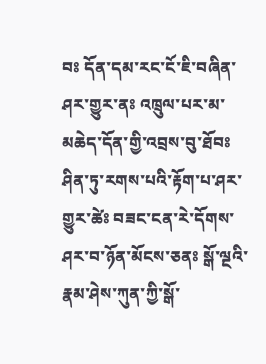བཿ དོན་དམ་རང་ངོ་ཇི་བཞིན་ཤར་གྱུར་ནཿ འཁྲུལ་པར་མ་མཆེད་དོན་གྱི་འབྲས་བུ་ཐོབཿ ཤིན་ཏུ་རགས་པའི་རྟོག་པ་ཤར་གྱུར་ཚེཿ བཟང་ངན་རེ་དོགས་ཤར་བ་ཉོན་མོངས་ཅནཿ སྒོ་ལྔའི་རྣམ་ཤེས་ཀུན་ཀྱི་སྒོ་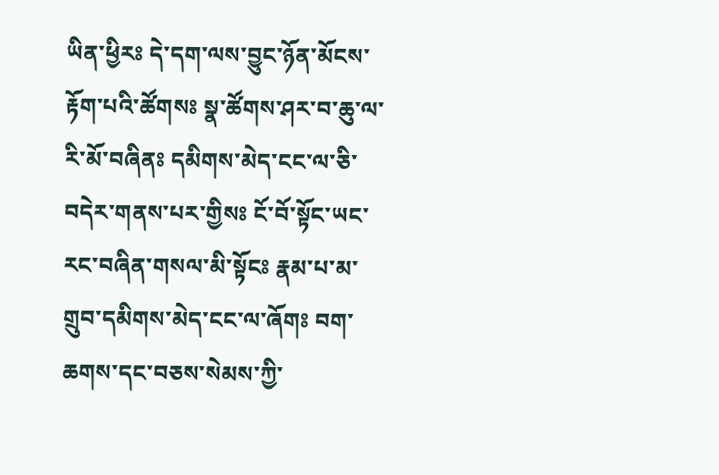ཡིན་ཕྱིརཿ དེ་དག་ལས་བྱུང་ཉོན་མོངས་རྟོག་པའི་ཚོགསཿ སྣ་ཚོགས་ཤར་བ་ཆུ་ལ་རི་མོ་བཞིནཿ དམིགས་མེད་ངང་ལ་ཅི་བདེར་གནས་པར་གྱིསཿ ངོ་བོ་སྟོང་ཡང་རང་བཞིན་གསལ་མི་སྟོངཿ རྣམ་པ་མ་གྲུབ་དམིགས་མེད་ངང་ལ་ཞོགཿ བག་ཆགས་དང་བཅས་སེམས་ཀྱི་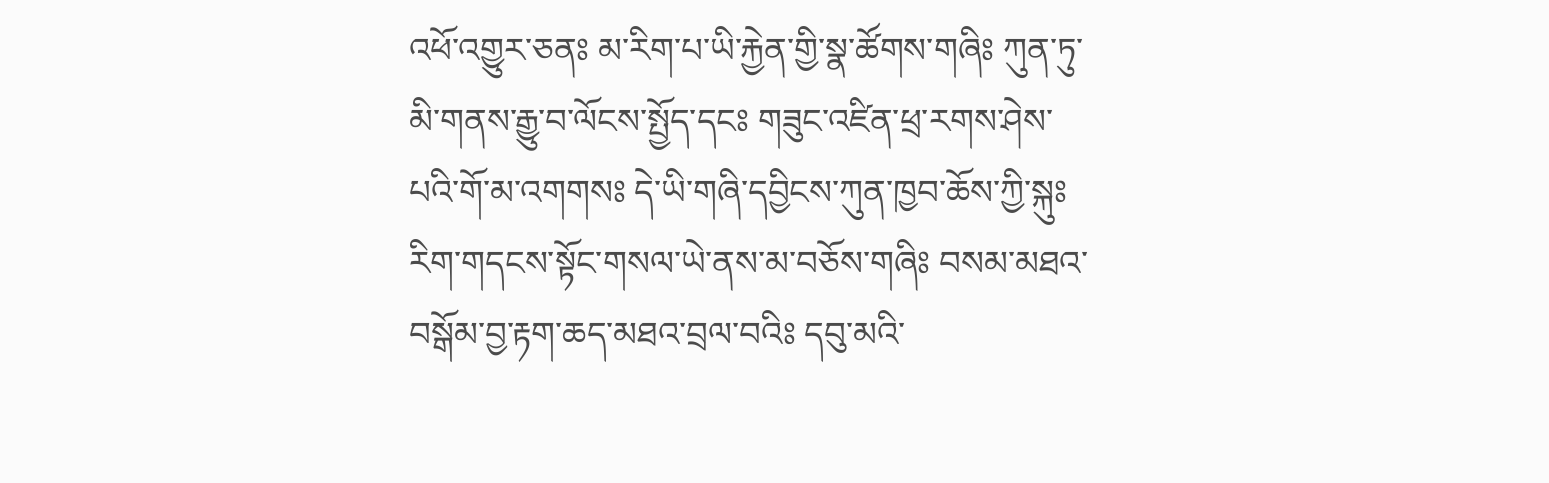འཕོ་འགྱུར་ཅནཿ མ་རིག་པ་ཡི་རྐྱེན་གྱི་སྣ་ཚོགས་གཞིཿ ཀུན་ཏུ་མི་གནས་རྒྱུ་བ་ལོངས་སྤྱོད་དངཿ གཟུང་འཛིན་ཕྲ་རགས་ཤེས་པའི་གོ་མ་འགགསཿ དེ་ཡི་གཞི་དབྱིངས་ཀུན་ཁྱབ་ཆོས་ཀྱི་སྐུཿ རིག་གདངས་སྟོང་གསལ་ཡེ་ནས་མ་བཅོས་གཞིཿ བསམ་མཐའ་བསྒོམ་བྱ་རྟག་ཆད་མཐའ་བྲལ་བའིཿ དབུ་མའི་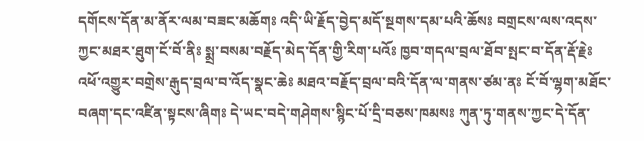དགོངས་དོན་མ་ནོར་ལམ་བཟང་མཆོགཿ འདི་ཡི་རྗོད་བྱེད་མདོ་སྔགས་དམ་པའི་ཆོསཿ བགྲངས་ལས་འདས་ཀྱང་མཐར་ཐུག་ངོ་བོ་ནིཿ སྨྲ་བསམ་བརྗོད་མེད་དོན་གྱི་རིག་པའོཿ ཁྱབ་གདལ་བྲལ་ཐོབ་སྤང་བ་དོན་རྡོ་རྗེཿ འཕོ་འགྱུར་བགྲེས་རྒུད་བྲལ་བ་འོད་སྣང་ཆེཿ མཐའ་བརྗོད་བྲལ་བའི་དོན་ལ་གནས་ཙམ་ནཿ ངོ་བོ་ལྷག་མཐོང་བཞག་དང་འཛིན་སྟངས་ཞིགཿ དེ་ཡང་བདེ་གཤེགས་སྙིང་པོ་དྲི་བཅས་ཁམསཿ ཀུན་ཏུ་གནས་ཀྱང་དེ་དོན་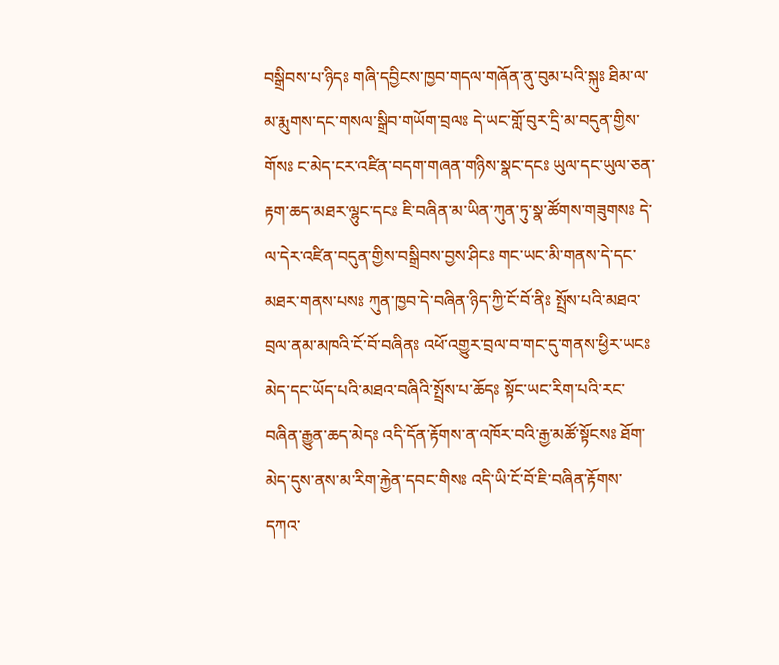བསྒྲིབས་པ་ཉིདཿ གཞི་དབྱིངས་ཁྱབ་གདལ་གཞོན་ནུ་བུམ་པའི་སྐུཿ ཐིམ་ལ་མ་རྨུགས་དང་གསལ་སྒྲིབ་གཡོག་བྲལཿ དེ་ཡང་གློ་བུར་དྲི་མ་བདུན་གྱིས་གོསཿ ང་མེད་ངར་འཛིན་བདག་གཞན་གཉིས་སྣང་དངཿ ཡུལ་དང་ཡུལ་ཅན་རྟག་ཆད་མཐར་ལྷུང་དངཿ ཇི་བཞིན་མ་ཡིན་ཀུན་ཏུ་སྣ་ཚོགས་གཟུགསཿ དེ་ལ་དེར་འཛིན་བདུན་གྱིས་བསྒྲིབས་བྱས་ཤིངཿ གང་ཡང་མི་གནས་དེ་དང་མཐར་གནས་པསཿ ཀུན་ཁྱབ་དེ་བཞིན་ཉིད་ཀྱི་ངོ་བོ་ནིཿ སྤྲོས་པའི་མཐའ་བྲལ་ནམ་མཁའི་ངོ་བོ་བཞིནཿ འཕོ་འགྱུར་བྲལ་བ་གང་དུ་གནས་ཕྱིར་ཡངཿ མེད་དང་ཡོད་པའི་མཐའ་བཞིའི་སྤྲོས་པ་ཆོདཿ སྟོང་ཡང་རིག་པའི་རང་བཞིན་རྒྱུན་ཆད་མེདཿ འདི་དོན་རྟོགས་ན་འཁོར་བའི་རྒྱ་མཚོ་སྟོངསཿ ཐོག་མེད་དུས་ནས་མ་རིག་རྐྱེན་དབང་གིསཿ འདི་ཡི་ངོ་བོ་ཇི་བཞིན་རྟོགས་དཀའ་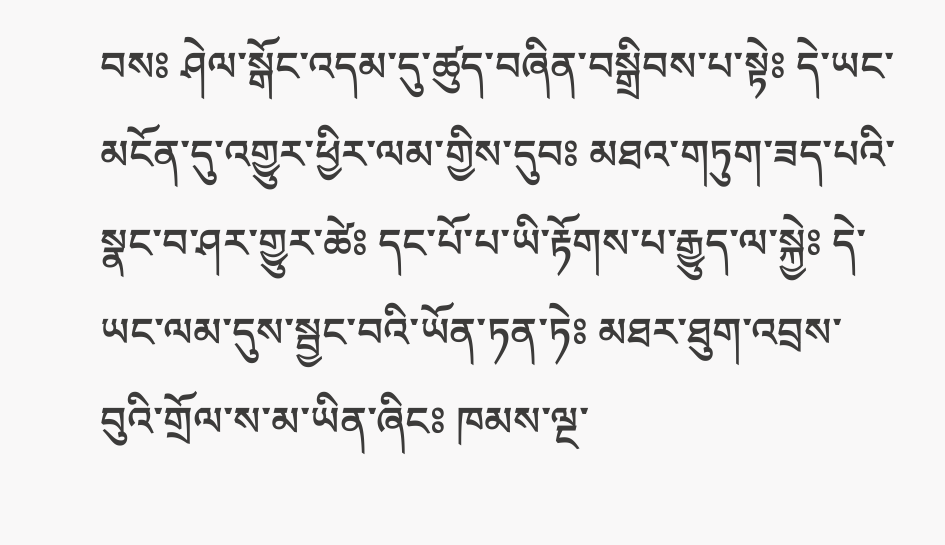བསཿ ཤེལ་སྒོང་འདམ་དུ་ཚུད་བཞིན་བསྒྲིབས་པ་སྟེཿ དེ་ཡང་མངོན་དུ་འགྱུར་ཕྱིར་ལམ་གྱིས་དུབཿ མཐའ་གཏུག་ཟད་པའི་སྣང་བ་ཤར་གྱུར་ཚེཿ དང་པོ་པ་ཡི་རྟོགས་པ་རྒྱུད་ལ་སྐྱེཿ དེ་ཡང་ལམ་དུས་སྦྱང་བའི་ཡོན་ཏན་ཏེཿ མཐར་ཐུག་འབྲས་བུའི་གྲོལ་ས་མ་ཡིན་ཞིངཿ ཁམས་ལྔ་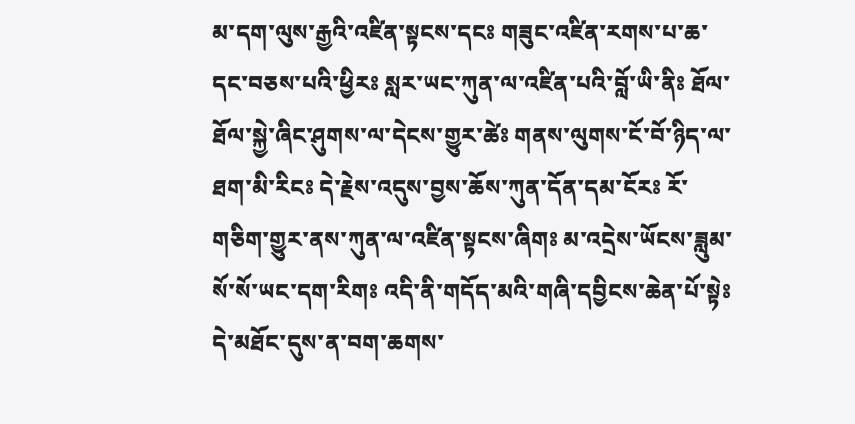མ་དག་ལུས་རྒྱའི་འཛིན་སྟངས་དངཿ གཟུང་འཛིན་རགས་པ་ཆ་དང་བཅས་པའི་ཕྱིརཿ སླར་ཡང་ཀུན་ལ་འཛིན་པའི་བློ་ཡི་ནིཿ ཐོལ་ཐོལ་སྐྱེ་ཞིང་ཤུགས་ལ་དེངས་གྱུར་ཚེཿ གནས་ལུགས་ངོ་བོ་ཉིད་ལ་ཐག་མི་རིངཿ དེ་རྗེས་འདུས་བྱས་ཆོས་ཀུན་དོན་དམ་ངོརཿ རོ་གཅིག་གྱུར་ནས་ཀུན་ལ་འཛིན་སྟངས་ཞིགཿ མ་འདྲེས་ཡོངས་ཟླུམ་སོ་སོ་ཡང་དག་རིགཿ འདི་ནི་གདོད་མའི་གཞི་དབྱིངས་ཆེན་པོ་སྟེཿ དེ་མཐོང་དུས་ན་བག་ཆགས་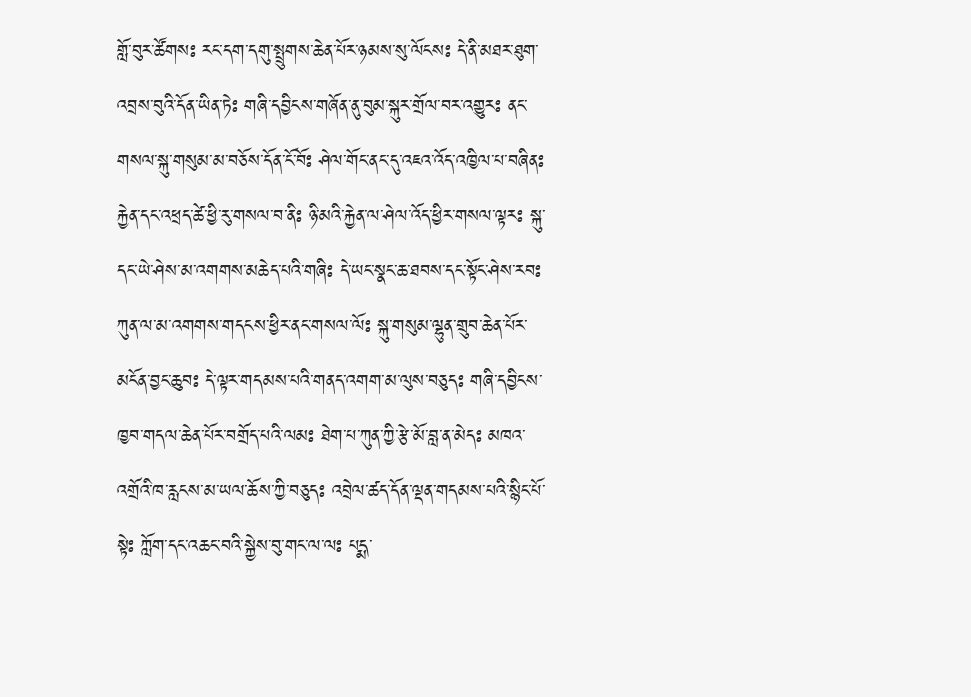གློ་བུར་ཚོགསཿ རང་དག་དགུ་སྤྲུགས་ཆེན་པོར་ཉམས་སུ་ལོངསཿ དེ་ནི་མཐར་ཐུག་འབྲས་བུའི་དོན་ཡིན་ཏེཿ གཞི་དབྱིངས་གཞོན་ནུ་བུམ་སྐུར་གྲོལ་བར་འགྱུརཿ ནང་གསལ་སྐུ་གསུམ་མ་བཅོས་དོན་ངོ་བོཿ ཤེལ་གོང་ནང་དུ་འཇའ་འོད་འཁྱིལ་པ་བཞིནཿ རྐྱེན་དང་འཕྲད་ཚེ་ཕྱི་རུ་གསལ་བ་ནིཿ ཉི་མའི་རྐྱེན་ལ་ཤེལ་འོད་ཕྱིར་གསལ་ལྟརཿ སྐུ་དང་ཡེ་ཤེས་མ་འགགས་མཆེད་པའི་གཞིཿ དེ་ཡང་སྣང་ཆ་ཐབས་དང་སྟོང་ཤེས་རབཿ ཀུན་ལ་མ་འགགས་གདངས་ཕྱིར་ནང་གསལ་ལོཿ སྐུ་གསུམ་ལྷུན་གྲུབ་ཆེན་པོར་མངོན་བྱང་ཆུབཿ དེ་ལྟར་གདམས་པའི་གནད་འགག་མ་ལུས་བཅུདཿ གཞི་དབྱིངས་ཁྱབ་གདལ་ཆེན་པོར་བགྲོད་པའི་ལམཿ ཐེག་པ་ཀུན་ཀྱི་རྩེ་མོ་བླ་ན་མེདཿ མཁའ་འགྲོའི་ཁ་རླངས་མ་ཡལ་ཆོས་ཀྱི་བཅུདཿ འབྲེལ་ཚད་དོན་ལྡན་གདམས་པའི་སྙིང་པོ་སྟེཿ ཀློག་དང་འཆང་བའི་སྐྱེས་བུ་གང་ལ་ལཿ པདྨ་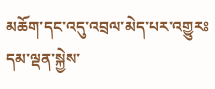མཆོག་དང་འདུ་འབྲལ་མེད་པར་འགྱུརཿ དམ་ལྡན་སྐྱེས་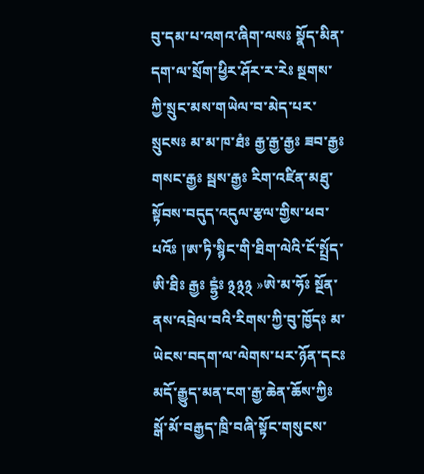བུ་དམ་པ་འགའ་ཞིག་ལསཿ སྣོད་མིན་དག་ལ་སྲོག་ཕྱིར་ཤོར་ར་རེཿ སྔགས་ཀྱི་སྲུང་མས་གཡེལ་བ་མེད་པར་སྲུངསཿ མ་མ་ཁ་ཐཾཿ རྒྱ་རྒྱ་རྒྱཿ ཟབ་རྒྱཿ གསང་རྒྱཿ སྦས་རྒྱཿ རིག་འཛིན་མཐུ་སྟོབས་བདུད་འདུལ་རྩལ་གྱིས་ཕབ་པའོཿ །ཨ་ཏི་སྙིང་གི་ཐིག་ལེའི་ངོ་སྤྲོད་ཨི་ཐིཿ རྒྱཿ དྷྱཾཿ ྅྅྅ »ཨེ་མ་ཧོཿ སྔོན་ནས་འབྲེལ་བའི་རིགས་ཀྱི་བུ་ཁྱོདཿ མ་ཡེངས་བདག་ལ་ལེགས་པར་ཉོན་དངཿ མདོ་རྒྱུད་མན་ངག་རྒྱ་ཆེན་ཆོས་ཀྱིཿ སྒོ་མོ་བརྒྱད་ཁྲི་བཞི་སྟོང་གསུངས་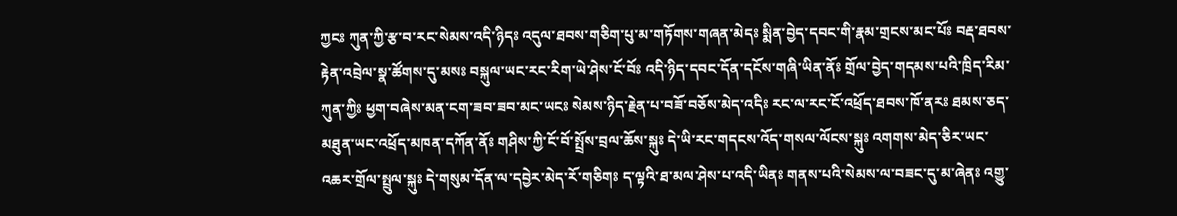ཀྱངཿ ཀུན་ཀྱི་རྩ་བ་རང་སེམས་འདི་ཉིདཿ འདུལ་ཐབས་གཅིག་པུ་མ་གཏོགས་གཞན་མེདཿ སྨིན་བྱེད་དབང་གི་རྣམ་གྲངས་མང་པོཿ བརྡ་ཐབས་རྟེན་འབྲེལ་སྣ་ཚོགས་དུ་མསཿ བསྐུལ་ཡང་རང་རིག་ཡེ་ཤེས་ངོ་བོཿ འདི་ཉིད་དབང་དོན་དངོས་གཞི་ཡིན་ནོཿ གྲོལ་བྱེད་གདམས་པའི་ཁྲིད་རིམ་ཀུན་ཀྱིཿ ཕྱག་བཞེས་མན་ངག་ཟབ་ཟབ་མང་ཡངཿ སེམས་ཉིད་རྗེན་པ་བཟོ་བཅོས་མེད་འདིཿ རང་ལ་རང་ངོ་འཕྲོད་ཐབས་ཁོ་ནརཿ ཐམས་ཅད་མཐུན་ཡང་འཕྲོད་མཁན་དཀོན་ནོཿ གཤིས་ཀྱི་ངོ་བོ་སྤྲོས་བྲལ་ཆོས་སྐུཿ དེ་ཡི་རང་གདངས་འོད་གསལ་ལོངས་སྐུཿ འགགས་མེད་ཅིར་ཡང་འཆར་གྲོལ་སྤྲུལ་སྐུཿ དེ་གསུམ་དོན་ལ་དབྱེར་མེད་རོ་གཅིགཿ ད་ལྟའི་ཐ་མལ་ཤེས་པ་འདི་ཡིནཿ གནས་པའི་སེམས་ལ་བཟང་དུ་མ་ཞེནཿ འགྱུ་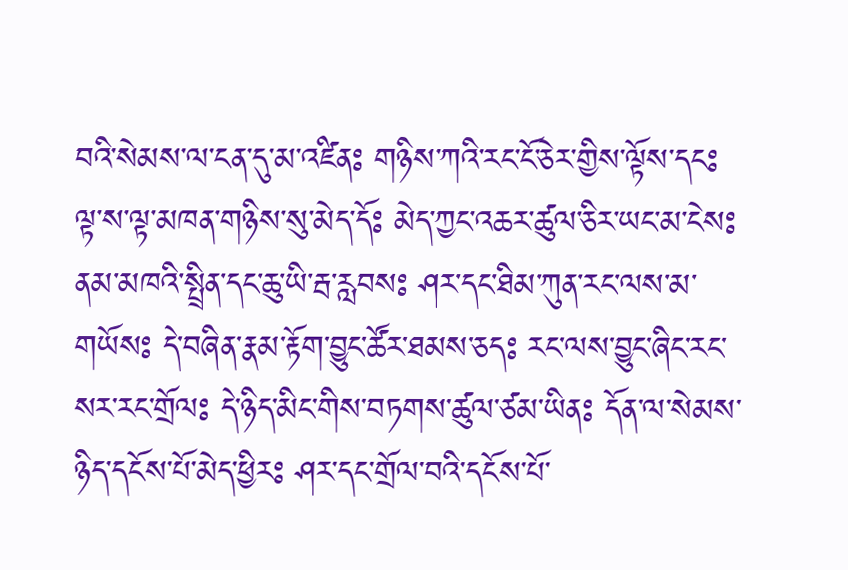བའི་སེམས་ལ་ངན་དུ་མ་འཛིནཿ གཉིས་ཀའི་རང་ངོ་ཅེར་གྱིས་ལྟོས་དངཿ ལྟ་ས་ལྟ་མཁན་གཉིས་སུ་མེད་དོཿ མེད་ཀྱང་འཆར་ཚུལ་ཅིར་ཡང་མ་ངེསཿ ནམ་མཁའི་སྤྲིན་དང་ཆུ་ཡི་རྦ་རླབསཿ ཤར་དང་ཐིམ་ཀུན་རང་ལས་མ་གཡོསཿ དེ་བཞིན་རྣམ་རྟོག་བྱུང་ཚོར་ཐམས་ཅདཿ རང་ལས་བྱུང་ཞིང་རང་སར་རང་གྲོལཿ དེ་ཉིད་མིང་གིས་བཏགས་ཚུལ་ཙམ་ཡིནཿ དོན་ལ་སེམས་ཉིད་དངོས་པོ་མེད་ཕྱིརཿ ཤར་དང་གྲོལ་བའི་དངོས་པོ་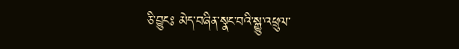ཅི་བྱུངཿ མེད་བཞིན་སྣང་བའི་སྒྱུ་འཕྲུལ་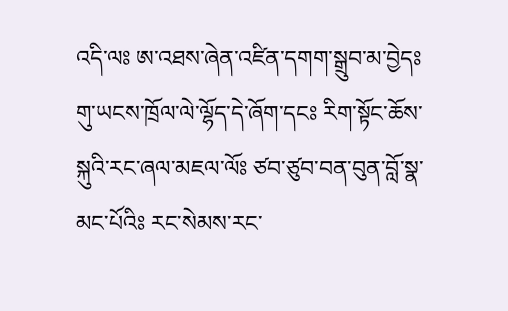འདི་ལཿ ཨ་འཐས་ཞེན་འཛིན་དགག་སྒྲུབ་མ་བྱེདཿ གུ་ཡངས་ཁྲོལ་ལེ་ལྷོད་དེ་ཞོག་དངཿ རིག་སྟོང་ཆོས་སྐུའི་རང་ཞལ་མཇལ་ལོཿ ཙབ་ཙུབ་བན་བུན་བློ་སྣ་མང་པོའིཿ རང་སེམས་རང་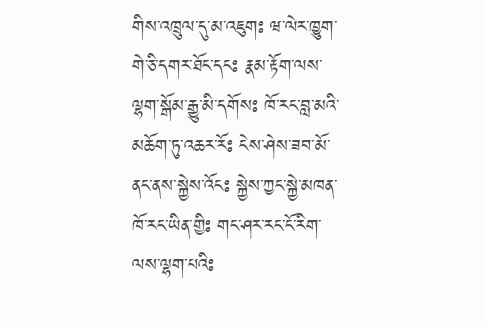གིས་འཁྲུལ་དུ་མ་འཇུགཿ ཝ་ལེར་ཁྱུག་གེ་ཅི་དགར་ཐོང་དངཿ རྣམ་རྟོག་ལས་ལྷག་སྒོམ་རྒྱུ་མི་དགོསཿ ཁོ་རང་བླ་མའི་མཆོག་ཏུ་འཆར་རོཿ ངེས་ཤེས་ཟབ་མོ་ནང་ནས་སྐྱེས་འོངཿ སྐྱེས་ཀྱང་སྐྱེ་མཁན་ཁོ་རང་ཡིན་གྱིཿ གང་ཤར་རང་ངོ་རིག་ལས་ལྷག་པའིཿ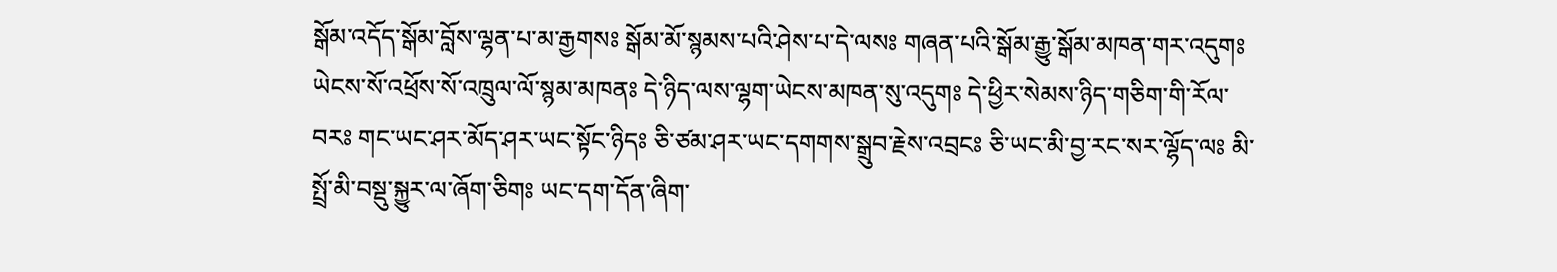སྒོམ་འདོད་སྒོམ་བློས་ལྷན་པ་མ་རྒྱགསཿ སྒོམ་མོ་སྙམས་པའི་ཤེས་པ་དེ་ལསཿ གཞན་པའི་སྒོམ་རྒྱུ་སྒོམ་མཁན་གར་འདུགཿ ཡེངས་སོ་འཕྲོས་སོ་འཁྲུལ་ལོ་སྙམ་མཁནཿ དེ་ཉིད་ལས་ལྷག་ཡེངས་མཁན་སུ་འདུགཿ དེ་ཕྱིར་སེམས་ཉིད་གཅིག་གི་རོལ་བརཿ གང་ཡང་ཤར་མོད་ཤར་ཡང་སྟོང་ཉིདཿ ཅི་ཙམ་ཤར་ཡང་དགགས་སྒྲུབ་རྗེས་འབྲངཿ ཅི་ཡང་མི་བྱ་རང་སར་ལྷོད་ལཿ མི་སྤྲོ་མི་བསྡུ་སྐྱུར་ལ་ཞོག་ཅིགཿ ཡང་དག་དོན་ཞིག་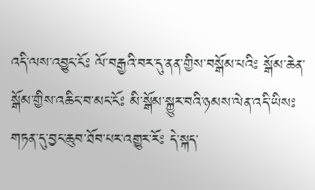འདི་ལས་འབྱུང་ངོཿ ལོ་བརྒྱའི་བར་དུ་ནན་གྱིས་བསྒོམ་པའིཿ སྒོམ་ཆེན་སྒོམ་གྱིས་འཆིང་བ་མང་ངོཿ མི་སྒོམ་སྐྱུར་བའི་ཉམས་ལེན་འདི་ཡིསཿ གཏན་དུ་བྱང་ཆུབ་ཐོབ་པར་འགྱུར་རོཿ དེ་སྐད་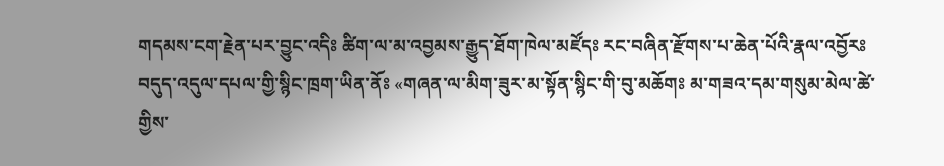གདམས་ངག་རྗེན་པར་བྱུང་འདིཿ ཚིག་ལ་མ་འབྱམས་རྒྱུད་ཐོག་ཁེལ་མཛོདཿ རང་བཞིན་རྫོགས་པ་ཆེན་པོའི་རྣལ་འབྱོརཿ བདུད་འདུལ་དཔལ་གྱི་སྙིང་ཁྲག་ཡིན་ནོཿ «གཞན་ལ་མིག་ཟུར་མ་སྟོན་སྙིང་གི་བུ་མཆོགཿ མ་གཟའ་དམ་གསུམ་མེལ་ཚེ་གྱིས་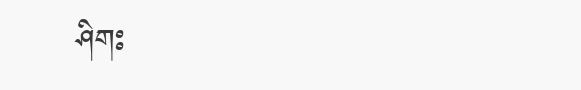ཤིགཿ